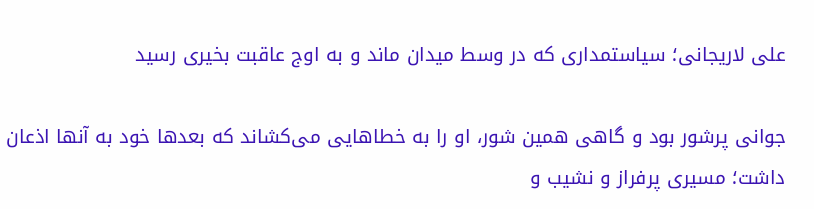علی لاریجانی؛ سیاستمداری که در وسط میدان ماند و به اوج عاقبت بخیری رسید

جوانی پرشور بود و گاهی همین شور، او را به خطاهایی می‌کشاند که بعدها خود به آنها اذعان داشت؛ مسیری پرفراز و نشیب و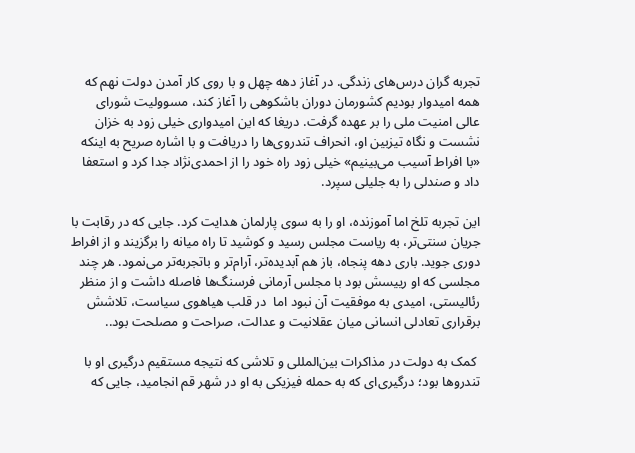تجربه گران درس‌های زندگی. در آغاز دهه چهل و با روی کار آمدن دولت نهم که همه امیدوار بودیم کشورمان دوران باشکوهی را آغاز کند، مسوولیت شورای عالی امنیت ملی را بر عهده گرفت. دریغا که این امیدواری خیلی زود به خزان نشست و نگاه تیزبین او، انحراف تندروی‌ها را دریافت و با اشاره صریح به اینکه «با افراط آسیب می‌بینیم» خیلی زود راه خود را از احمدی‌نژاد جدا کرد و استعفا داد و صندلی را به جلیلی سپرد.

این تجربه تلخ اما آموزنده، او را به سوی پارلمان هدایت کرد. جایی که در رقابت با جریان سنتی‌تر، به ریاست مجلس رسید و کوشید تا راه میانه را برگزیند و از افراط دوری جوید. باری دهه پنجاه، باز هم آبدیده‌تر، آرام‌تر و باتجربه‌تر می‌نمود. هر چند مجلسی که او رییسش بود با مجلس آرمانی فرسنگ‌ها فاصله داشت و از منظر رئالیستی، امیدی به موفقیت آن نبود اما  در قلب هیاهوی سیاست، تلاشش برقراری تعادلی انسانی میان عقلانیت و عدالت، صراحت و مصلحت بود..

 کمک به دولت در مذاکرات بین‌المللی و تلاشی که نتیجه مستقیم درگیری او با تندروها بود؛ درگیری‌ای که به حمله فیزیکی به او در شهر قم انجامید، جایی که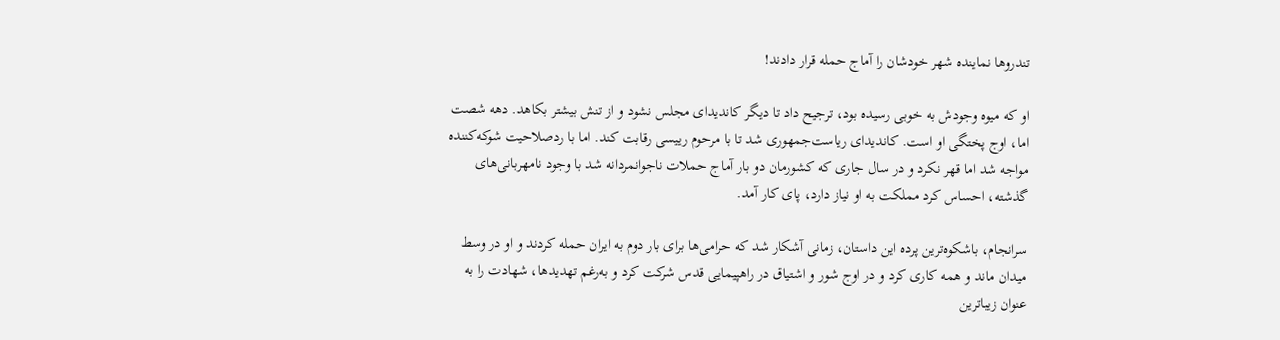تندروها نماینده شهر خودشان را آماج حمله قرار دادند!

او که میوه وجودش به خوبی رسیده بود، ترجیح داد تا دیگر کاندیدای مجلس نشود و از تنش بیشتر بکاهد. دهه شصت اما، اوج پختگی او است. کاندیدای ریاست‌جمهوری شد تا با مرحوم رییسی رقابت کند. اما با ردصلاحیت شوکه‌کننده مواجه شد اما قهر نکرد و در سال جاری که کشورمان دو بار آماج حملات ناجوانمردانه شد با وجود نامهربانی‌های گذشته، احساس کرد مملکت به او نیاز دارد، پای کار آمد.

سرانجام، باشکوه‌ترین پرده این داستان، زمانی آشکار شد که حرامی‌ها برای بار دوم به ایران حمله کردند و او در وسط میدان ماند و همه کاری کرد و در اوج شور و اشتیاق در راهپیمایی قدس شرکت کرد و به‌رغم تهدیدها، شهادت را به عنوان زیباترین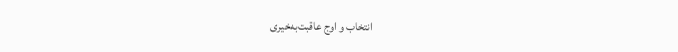انتخاب و اوج عاقبت‌به‌خیری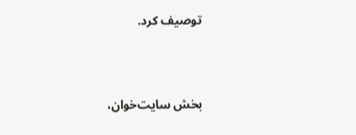توصیف کرد.



بخش سایت‌خوان،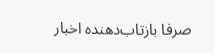صرفا بازتاب‌دهنده اخبار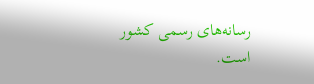رسانه‌های رسمی کشور است.